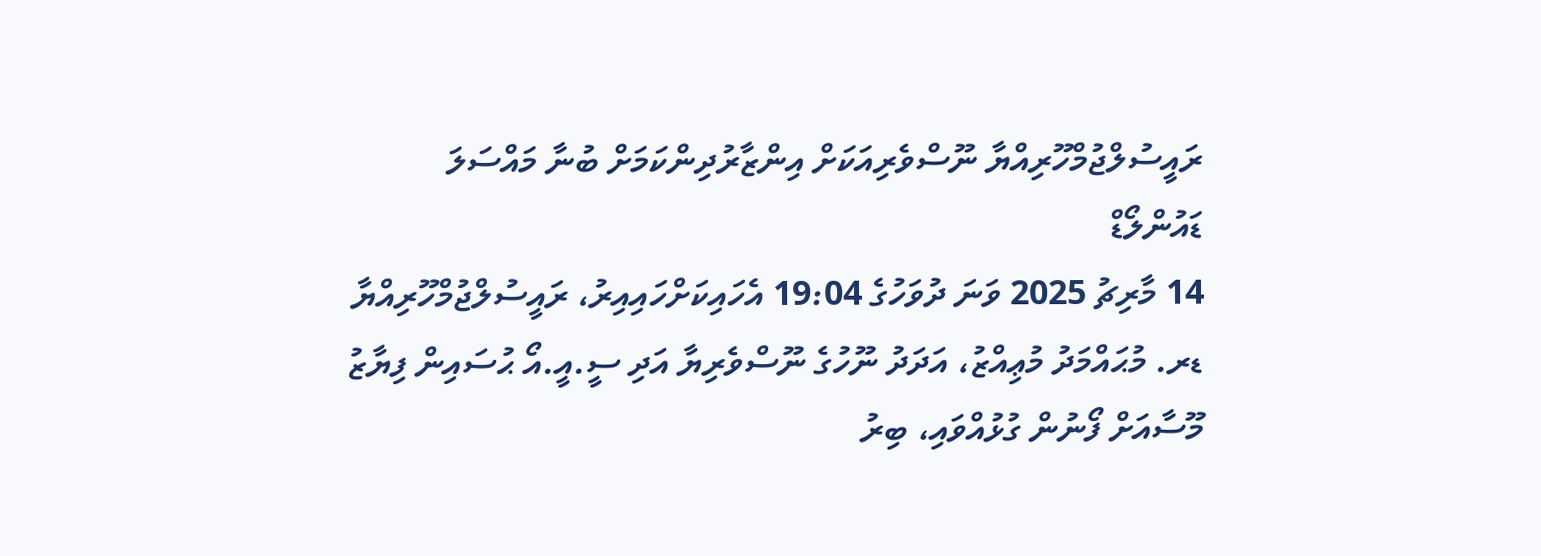ރައީސުލްޖުމްހޫރިއްޔާ ނޫސްވެރިއަކަށް އިންޒާރުދިންކަމަށް ބުނާ މައްސަލަ
ޑައުންލޯޑް
14 މާރިޗު 2025 ވަނަ ދުވަހުގެ 19:04 އެހައިކަށްހައިއިރު، ރައީސުލްޖުމްހޫރިއްޔާ ޑރ. މުޙައްމަދު މުޢިއްޒު، އަދަދު ނޫހުގެ ނޫސްވެރިޔާ އަދި ސީ.އީ.އޯ ޙުސައިން ފިޔާޒު މޫސާއަށް ފޯނުން ގުޅުއްވައި، ބިރު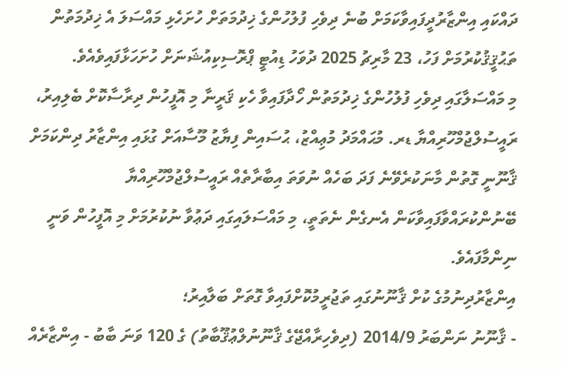ދައްކައި އިންޒާރުދީފައިވާކަމަށް ބުނެ ދިވެހި ފުލުހުންގެ ޚިދުމަތަށް ހުށަހެޅި މައްސަލަ އެ ޚިދުމަތުން ތަޙުޤީޤުކުރުމަށް ފަހު، 23 މާރިޗު 2025 ދުވަހު ޑިއުޓީ ޕްރޮސިކިއުޝަނަށް ހުށަހަޅާފައިވެއެވެ.
މި މައްސަލާގައި ދިވެހި ފުލުހުންގެ ޚިދުމަތުން ހޯދާފައިވާ ހެކި ޤަރީނާ މި އޮފީހުން ދިރާސާކޮށް ބެލިއިރު، ރައީސުލްޖުމްހޫރިއްޔާ ޑރ. މުޙައްމަދު މުޢިއްޒު، ޙުސައިން ފިޔާޒު މޫސާއަށް ގުޅައި އިންޒާރު ދިންކަމަށް ޤާނޫނީ ގޮތުން މާނަކުރެވޭނެ ފަދަ ބަހެއް ނުވަތަ އިބާރާތެއް ރައީސުލްޖުމްހޫރިއްޔާ ބޭނުންކުރައްވާފައިވާކަން އެނގެން ނެތަތީ، މި މައްސަލައިގައި ދަޢުވާ ނުކުރުމަށް މި އޮފީހުން ވަނީ ނިންމާފައެވެ.
އިންޒާރުދިނުމުގެ ކުށް ޤާނޫނުގައި ތަޖުރީމުކޮށްފައިވާ ގޮތަށް ބަލާއިރު؛
- ޤާނޫނު ނަންބަރު 2014/9 (ދިވެހިރާއްޖޭގެ ޤާނޫނުލްޢުޤޫބާތު) ގެ 120 ވަނަ ބާބު - އިންޒާރެއް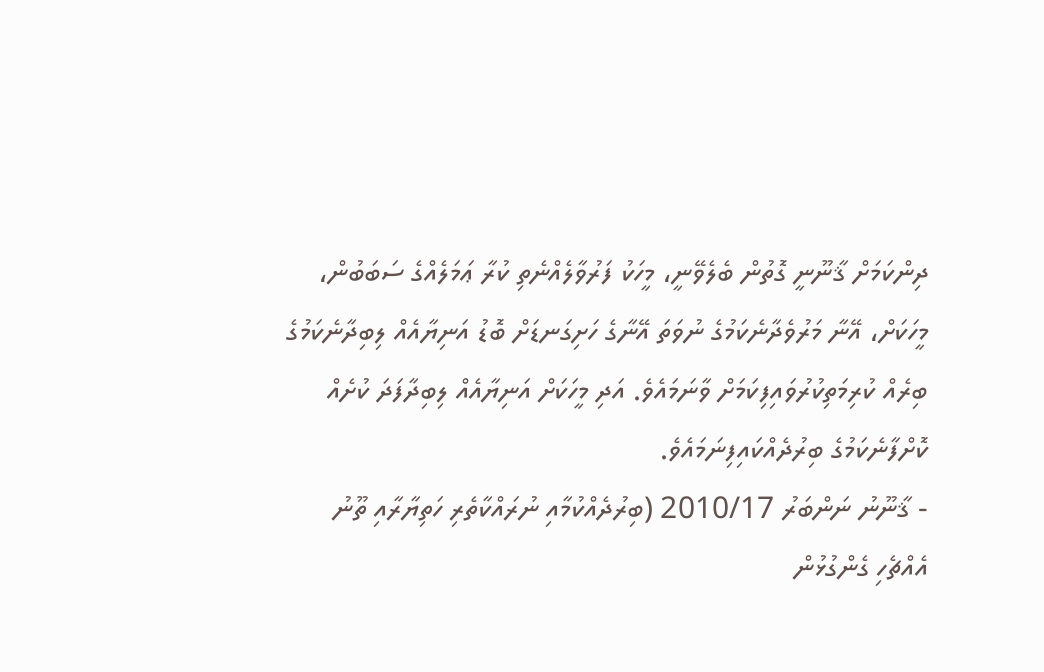ދިންކަމަށް ޤާނޫނީ ގޮތުން ބެލެވޭނީ، މީހަކު ފަރުވާލެއްނެތި ކުރާ ޢަމަލެއްގެ ސަބަބުން، މީހަކަށް، އޭނާ މަރުވެދާނެކަމުގެ ނުވަތަ އޭނާގެ ހަށިގަނޑަށް ބޮޑު އަނިޔާއެއް ލިބިދާނެކަމުގެ ބިރެއް ކުރިމަތިކުރުވައިފިކަމަށް ވާނަމައެވެ. އަދި މީހަކަށް އަނިޔާއެއް ލިބިދާފަދަ ކުށެއް ކޮށްފާނެކަމުގެ ބިރުދެއްކައިފިނަމައެވެ.
- ޤާނޫނު ނަންބަރު 2010/17 (ބިރުދެއްކުމާއި ނުރައްކާތެރި ހަތިޔާރާއި ތޫނު އެއްޗެހި ގެންގުޅުން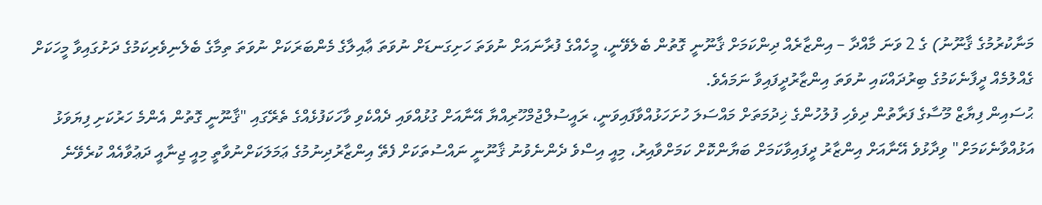މަނާކުރުމުގެ ޤާނޫނު) ގެ 2 ވަނަ މާއްދާ – އިންޒާރެއް ދިންކަމަށް ޤާނޫނީ ގޮތުން ބެލެވޭނީ، މީހެއްގެ ފުރާނައަށް ނުވަތަ ހަށިގަނޑަށް ނުވަތަ ޢާއިލާގެ މެންބަރަކަށް ނުވަތަ ތިމާގެ ބެލެނިވެރިކަމުގެ ދަށުގައިވާ މީހަކަށް ގެއްލުމެއް ދީފާނެކަމުގެ ބިރުދައްކައި ނުވަތަ އިންޒާރުދީފައިވާ ނަމައެވެ.
ޙުސައިން ފިޔާޒް މޫސާގެ ފަރާތުން ދިވެހި ފުލުހުންގެ ޚިދުމަތަށް މައްސަލަ ހުށަހަޅުއްވާފައިވަނީ، ރައީސުލްޖުމްހޫރިއްޔާ އޭނާއަށް ގުޅުއްވައި ދެއްކެވި ވާހަކަފުޅެއްގެ ތެރޭގައި "ޤާނޫނީ ގޮތުން އެންމެ ހަރުކަށި ފިޔަވަޅު އަޅުއްވާނެކަމަށް" ވިދާޅުވެ އޭނާއަށް އިންޒާރު ދީފައިވާކަމަށް ބަޔާންކޮށް ކަމަށްވާއިރު، މިއީ އިސްވެ ދެންނެވުނު ޤާނޫނީ ނައްސުތަކަށް ފެތޭ އިންޒާރުދިނުމުގެ ޢަމަލަކަށްނުވާތީ މިއީ ޖިނާއީ ދަޢުވާއެއް ކުރެވޭނެ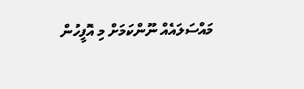މައްސަލައެއް ނޫންކަމަށް މި އޮފީހުން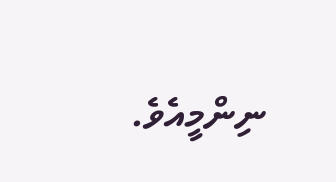ނިންމީއެވެ.